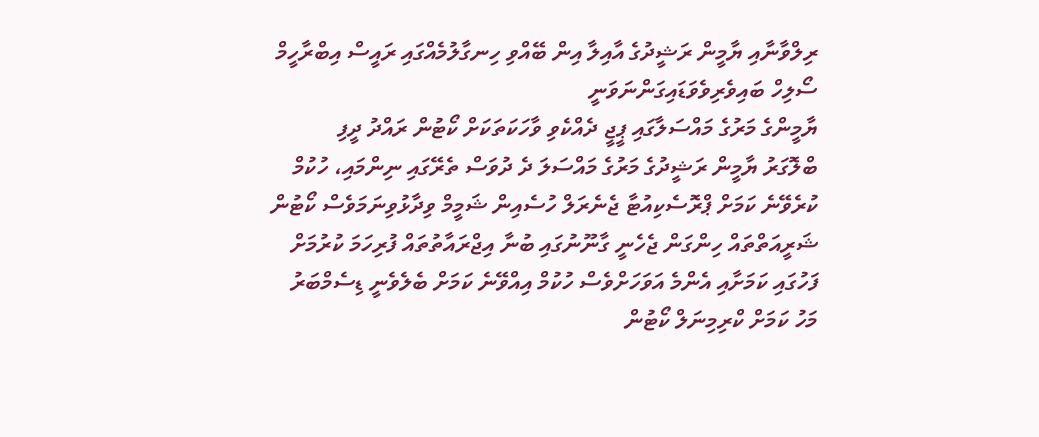ރިލްވާނާއި ޔާމީން ރަޝީދުގެ އާއިލާ އިން ބޭއްވި ހިނގާލުމެއްގައި ރައީސް އިބްރާހީމް ސޯލިހް ބައިވެރިވެވަޑައިގަންނަވަނީ
ޔާމީންގެ މަރުގެ މައްސަލާގައި ޕީޖީ ދެއްކެވި ވާހަކަތަކަށް ކޯޓުން ރައްދު ދީފި
ބްލޮގަރު ޔާމީން ރަޝީދުގެ މަރުގެ މައްސަލަ ދެ ދުވަސް ތެރޭގައި ނިންމައި، ހުކުމް ކުރެވޭނެ ކަމަށް ޕްރޮސެކިއުޓާ ޖެނެރަލް ހުސެއިން ޝަމީމް ވިދާޅުވިނަމަވެސް ކޯޓުން ޝަރީއަތްތައް ހިންގަން ޖެހެނީ ގާނޫނުގައި ބުނާ އިޖްރައާތުތައް ފުރިހަމަ ކުރުމަށް ފަހުގައި ކަމަށާއި އެންމެ އަވަހަށްވެސް ހުކުމް އިއްވޭނެ ކަމަށް ބެލެވެނީ ޑިސެމްބަރު މަހު ކަމަށް ކްރިމިނަލް ކޯޓުން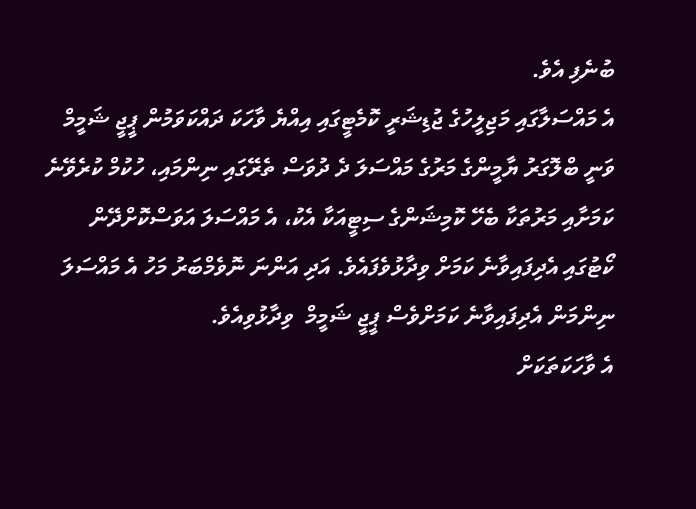ބުނެފި އެވެ.
އެ މައްސަލާގައި މަޖިލީހުގެ ޖުޑިޝަރީ ކޮމެޓީގައި އިއްޔެ ވާހަކަ ދައްކަވަމުން ޕީޖީ ޝަމީމް ވަނީ ބްލޮގަރު ޔާމީންގެ މަރުގެ މައްސަލަ ދެ ދުވަސް ތެރޭގައި ނިންމައި، ހުކުމް ކުރެވޭނެ ކަމަށާއި މަރުތަކާ ބެހޭ ކޮމިޝަންގެ ސިޓީއަކާ އެކު، އެ މައްސަލަ އަވަސްކޮށްދޭން ކޯޓުގައި އެދިފައިވާނެ ކަމަށް ވިދާޅުވެފައެވެ. އަދި އަންނަ ނޮވެމްބަރު މަހު އެ މައްސަލަ ނިންމަން އެދިފައިވާނެ ކަމަށްވެސް ޕީޖީ ޝަމީމް  ވިދާޅުވިއެވެ.
އެ ވާހަކަތަކަށް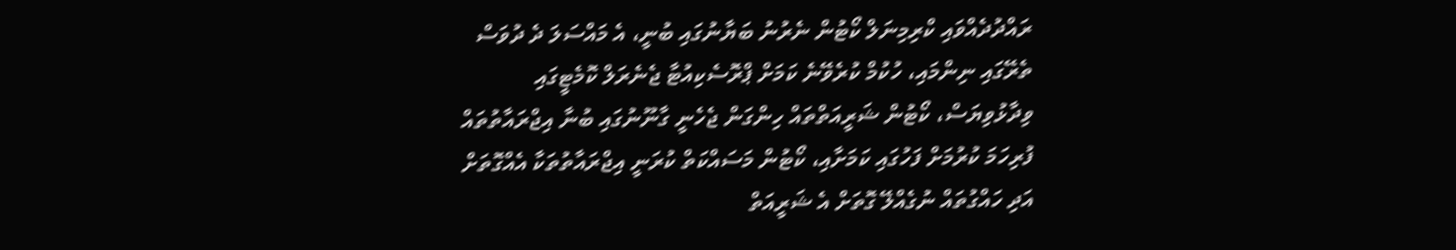ރައްދުދެއްވައި ކްރިމިނަލް ކޯޓުން ނެރުނު ބަޔާނުގައި ބުނީ، އެ މައްސަލަ ދެ ދުވަސް ތެރޭގައި ނިންމައި، ހުކުމް ކުރެވޭނެ ކަމަށް ޕްރޮސެކިއުޓާ ޖެނެރަލް ކޮމެޓީގައި ވިދާޅުވިޔަސް، ކޯޓުން ޝަރީއަތްތައް ހިންގަން ޖެހެނީ ގާނޫނުގައި ބުނާ އިޖްރައާތުތައް ފުރިހަމަ ކުރުމަށް ފަހުގައި ކަމަށާއި، ކޯޓުން މަސައްކަތް ކުރަނީ އިޖްރައާތުތަކާ އެއްގޮތަށް އަދި ހައްގުތައް ނުގެއްލޭ ގޮތަށް އެ ޝަރީއަތް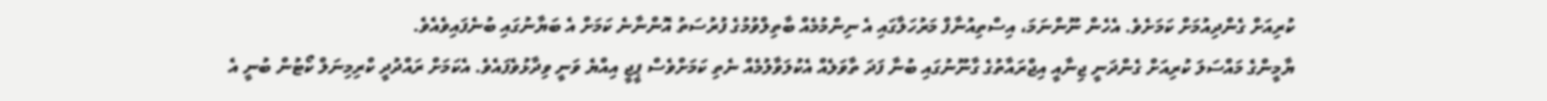ކުރިއަށް ގެންދިއުމަށް ކަމަށެވެ. އެހެން ނޫންނަމަ، އިސްތިއުނާފް މަރުހަލާގައި އެ ނިންމުމެއް ބާތިލްވުމުގެ ފުރުސަތު އޮންނާނެ ކަމަށް އެ ބަޔާނުގައި ބުނެފައިވެއެވެ.
ޔާމީންގެ މައްސަލަ ކުރިއަށް ގެންދަނީ ޖިނާއީ އިޖްރައާތުގެ ގާނޫނުގައި ބުނާ ފަދަ ތާވަލެއް އެކުލަވާލުމެއް ނެތި ކަމަށްވެސް ޕީޖީ އިއްޔެ ވަނީ ވިދާޅުވެފައެވެ. އެކަމަށް ރައްދުދީ ކްރިމިނަލް ކޯޓުން ބުނީ އެ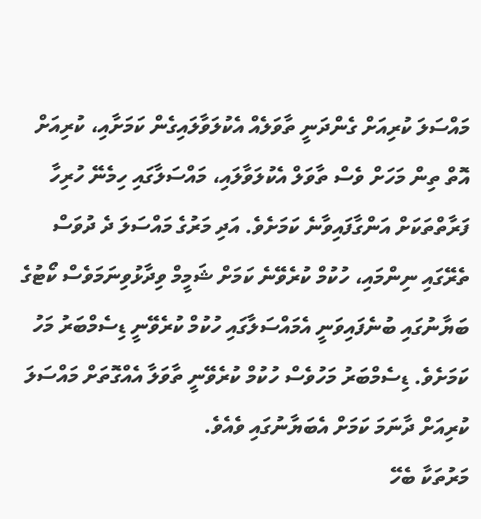މައްސަލަ ކުރިއަށް ގެންދަނީ ތާވަލެއް އެކުލަވާލައިގެން ކަމަށާއި، ކުރިއަށް އޮތް ތިން މަހަށް ވެސް ތާވަލް އެކުލަވާލައި، މައްސަލާގައި ހިމެނޭ ހުރިހާ ފަރާތްތަކަށް އަންގާފައިވާނެ ކަމަށެވެ. އަދި މަރުގެ މައްސަލަ ދެ ދުވަސް ތެރޭގައި ނިންމައި، ހުކުމް ކުރެވޭނެ ކަމަށް ޝަމީމް ވިދާޅުވިނަމަވެސް ކޯޓުގެ ބަޔާނުގައި ބުނެފައިވަނީ އެމައްސަލާގައި ހުކުމް ކުރެވޭނީ ޑިސެމްބަރު މަހު ކަމަށެވެ. ޑިސެމްބަރު މަހުވެސް ހުކުމް ކުރެވޭނީ ތާވަލާ އެއްގޮތަށް މައްސަލަ ކުރިއަށް ދާނަމަ ކަމަށް އެބަޔާނުގައި ވެއެވެ.
މަރުތަކާ ބެހޭ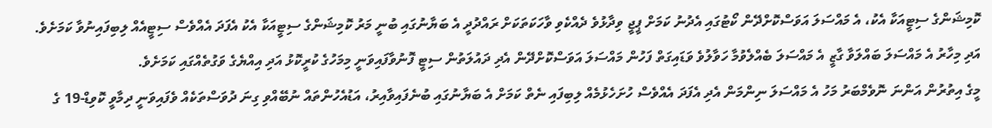ކޮމިޝަންގެ ސިޓީއަކާ އެކު، އެ މައްސަލަ އަވަސްކޮށްދޭން ކޯޓުގައި އެދުނު ކަމަށް ޕީޖީ ވިދާޅުވެ ދެއްކެވި ވާހަކަތަކަށް ރައްދުދީ އެ ބަޔާނުގައި ބުނީ މަރު ކޮމިޝަންގެ ސިޓީއަކާ އެކު އެފަދަ އެއްވެސް ސިޓީއެއް ލިބިފައިނުވާ ކަމަށެވެ. އަދި މިހާރު އެ މައްސަލަ ބައްލަވާ ގާޒީ އެ މައްސަލަ ބެއްލެވުމާ ހަވާލުވެ ވަޑައިގަތް ފަހުން މައްސަލަ އަވަސްކޮށްދޭން އެދި ދައުލަތުން ސިޓީ ފޮނުވާފައިވަނީ މިމަހުގެ ކުރީކޮޅު އަދި އިއްޔެގެ ވަގުތެއްގައި ކަމަށެވެ.
މީގެ އިތުރުން އަންނަ ނޮވެމްބަރު މަހު އެ މައްސަލަ ނިންމަން އެދި އެފަދަ އެއްވެސް ހުށަހެޅުމެއް ލިބިފައި ނެތް ކަމަށް އެ ބަޔާނުގައި ބުނެފައިވާއިރު، އަޑުއެހުންތައް ނުބޭއްވި ގިނަ ދުވަސްތަކެއް ވެފައިވަނީ ދިމާވީ ކޮވިޑް-19 ގެ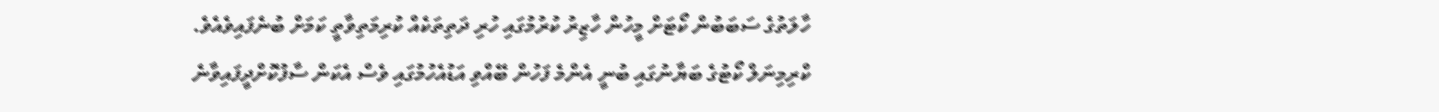ހާލަތުގެ ސަބަބުން ކޯޓަށް މީހުން ހާޒިރު ކުރުމުގައި ހުރި ދަތިތަކެއް ކުރިމަތިވާތީ ކަމަށް ބުނެފައިވެއެވެ. ކްރިމިނަލް ކޯޓުގެ ބަޔާނުގައި ބުނީ އެންމެ ފަހުން ބޭއްވި އަޑުއެހުމުގައި ވެސް އެކަން ސާފުކޮށްދީފައިވާނެ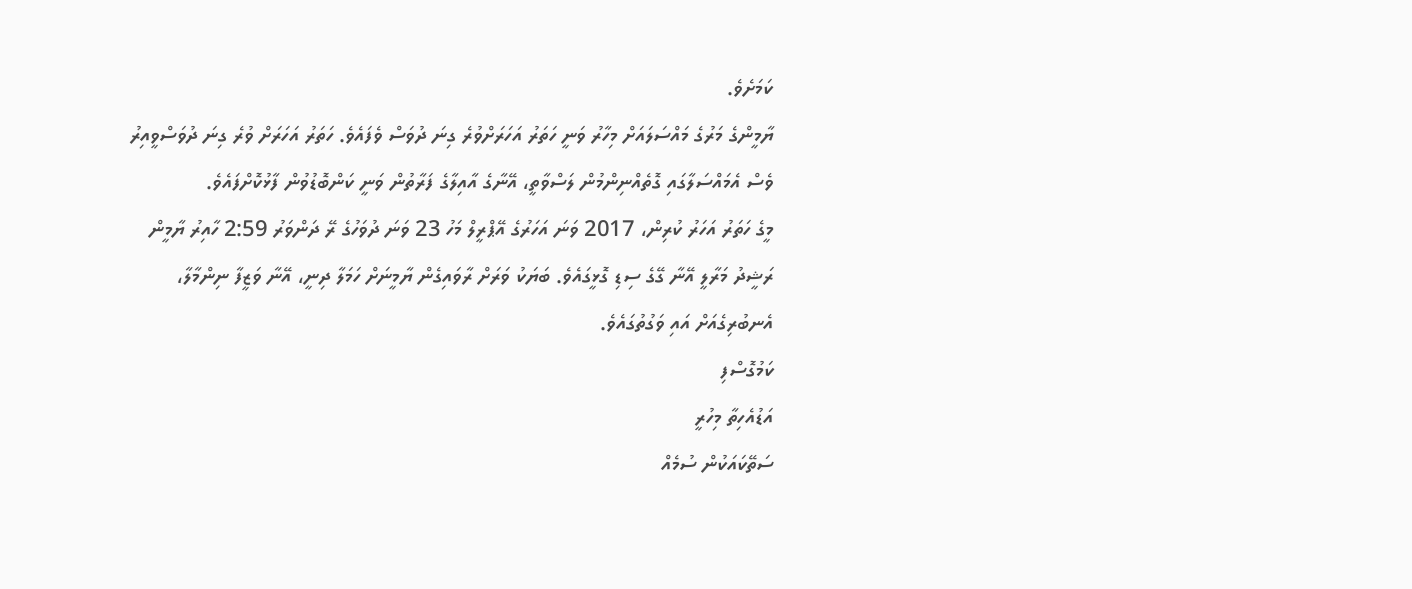ކަމަށެވެ.
ޔާމީންގެ މަރުގެ މައްސަލައަށް މިހާރު ވަނީ ހަތަރު އަހަރަށްވުރެ ގިނަ ދުވަސް ވެފައެވެ. ހަތަރު އަހަރަށް ވުރެ ގިނަ ދުވަސްވީއިރު ވެސް އެމައްސަލާގައި ގޮތެއްނިންމުން ލަސްވާތީ، އޭނާގެ އާއިލާގެ ފަރާތުން ވަނީ ކަންބޮޑުވުން ފާޅުކޮށްފައެވެ.
މީގެ ހަތަރު އަހަރު ކުރިން، 2017 ވަނަ އަހަރުގެ އޭޕްރީލް މަހު 23 ވަނަ ދުވަހުގެ ރޭ ދަންވަރު 2:59 ހާއިރު ޔާމީން ރަޝީދު މަރާލީ އޭނާ ގޭގެ ސިޑި ގޮޅީގައެވެ. ބަޔަކު ވަރަށް ރާވައިގެން ޔާމީނަށް ހަމަލާ ދިނީ، އޭނާ ވަޒީފާ ނިންމާލާ، އެނބުރިގެއަށް އައި ވަގުތުގައެވެ.
ކަމުގޮސްފި
އަޑުއެހިތާ މިހުރީ
ސަތޭކައަކުން ސުމެއް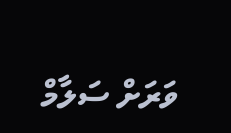ވަރަށް ސަލާމް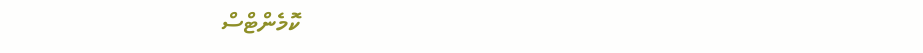ކޮމެންޓްސް